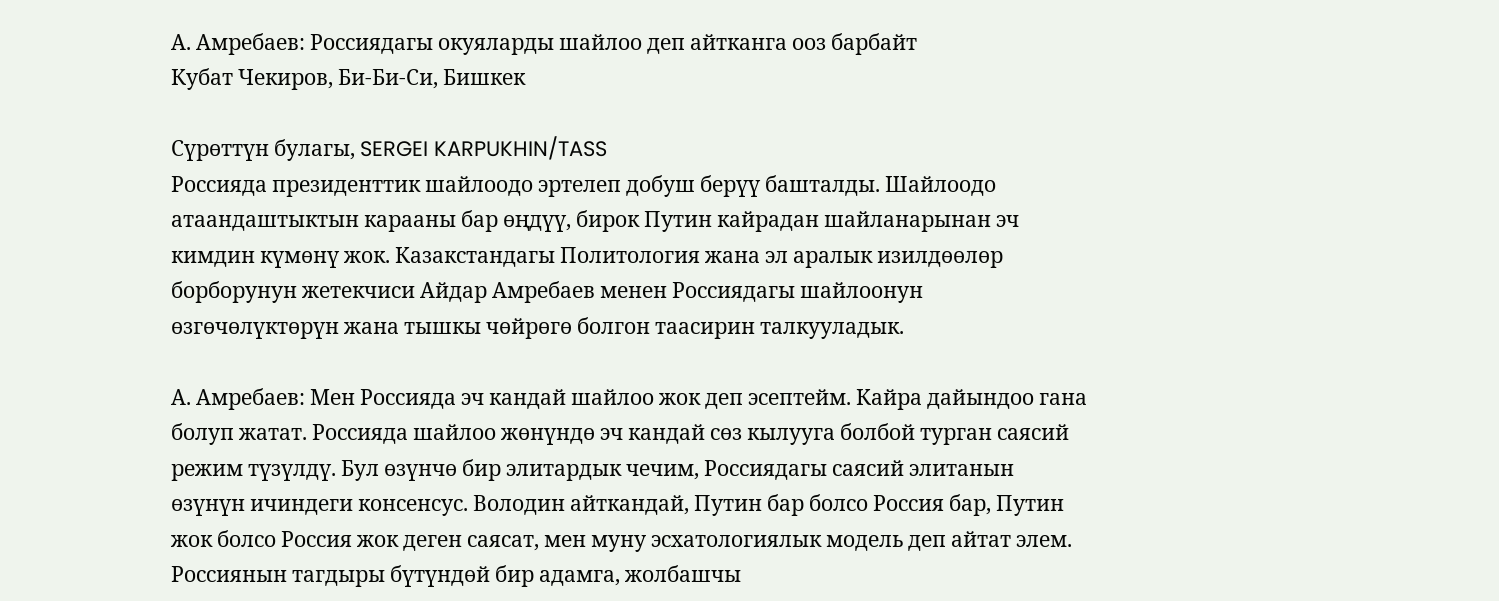А. Амребаев: Россиядагы окуяларды шайлоо деп айтканга ооз барбайт
Кубат Чекиров, Би-Би-Си, Бишкек

Сүрөттүн булагы, SERGEI KARPUKHIN/TASS
Россияда президенттик шайлоодо эртелеп добуш берүү башталды. Шайлоодо атаандаштыктын карааны бар өңдүү, бирок Путин кайрадан шайланарынан эч кимдин күмөнү жок. Казакстандагы Политология жана эл аралык изилдөөлөр борборунун жетекчиси Айдар Амребаев менен Россиядагы шайлоонун өзгөчөлүктөрүн жана тышкы чөйрөгө болгон таасирин талкууладык.

А. Амребаев: Мен Россияда эч кандай шайлоо жок деп эсептейм. Кайра дайындоо гана болуп жатат. Россияда шайлоо жөнүндө эч кандай сөз кылууга болбой турган саясий режим түзүлдү. Бул өзүнчө бир элитардык чечим, Россиядагы саясий элитанын өзүнүн ичиндеги консенсус. Володин айткандай, Путин бар болсо Россия бар, Путин жок болсо Россия жок деген саясат, мен муну эсхатологиялык модель деп айтат элем. Россиянын тагдыры бүтүндөй бир адамга, жолбашчы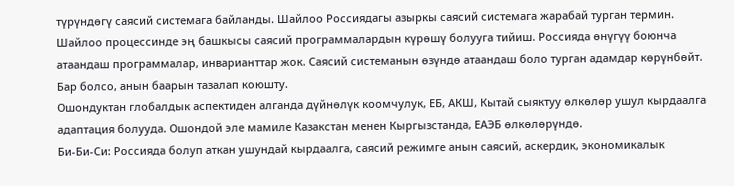түрүндөгү саясий системага байланды. Шайлоо Россиядагы азыркы саясий системага жарабай турган термин.
Шайлоо процессинде эң башкысы саясий программалардын күрөшү болууга тийиш. Россияда өнүгүү боюнча атаандаш программалар, инварианттар жок. Саясий системанын өзүндө атаандаш боло турган адамдар көрүнбөйт. Бар болсо, анын баарын тазалап коюшту.
Ошондуктан глобалдык аспектиден алганда дүйнөлүк коомчулук, ЕБ, АКШ, Кытай сыяктуу өлкөлөр ушул кырдаалга адаптация болууда. Ошондой эле мамиле Казакстан менен Кыргызстанда, ЕАЭБ өлкөлөрүндө.
Би-Би-Си: Россияда болуп аткан ушундай кырдаалга, саясий режимге анын саясий, аскердик, экономикалык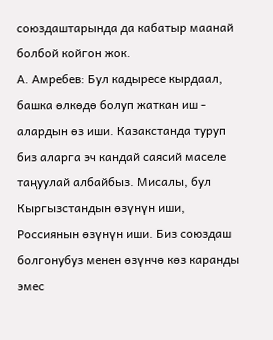союздаштарында да кабатыр маанай болбой койгон жок.
А. Амребев: Бул кадыресе кырдаал, башка өлкөдө болуп жаткан иш - алардын өз иши. Казакстанда туруп биз аларга эч кандай саясий маселе таңуулай албайбыз. Мисалы, бул Кыргызстандын өзүнүн иши, Россиянын өзүнүн иши. Биз союздаш болгонубуз менен өзүнчө көз каранды эмес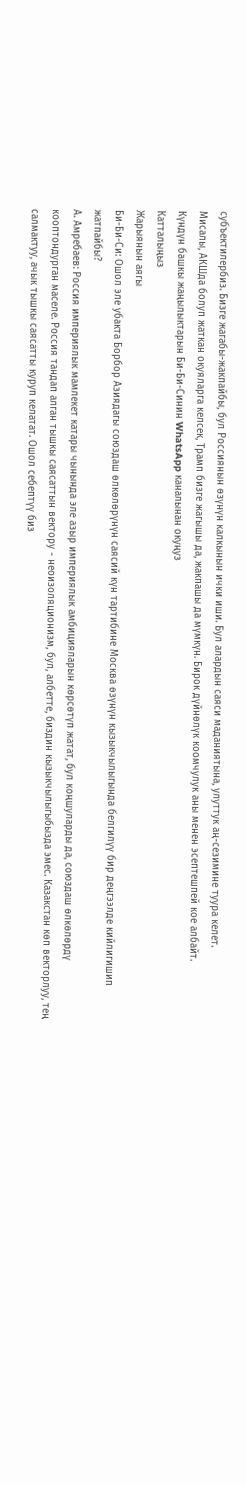субъектилербиз. Бизге жагабы-жакпайбы, бул Россиянын өзүнүн калкынын ички иши. Бул алардын саяси маданиятына, улуттук аң-сезимине туура келет.
Мисалы, АКШда болуп жаткан окуяларга келсек, Трамп бизге жагышы да, жакпашы да мүмкүн. Бирок дүйнөлүк коомчулук аны менен эсептешпей кое албайт.
Күндүн башкы жаңылыктарын Би-Би-Синин WhatsApp каналынан окуңуз
Катталыңыз
Жарыянын аягы
Би-Би-Си: Ошол эле убакта Борбор Азиядагы союздаш өлкөлөрүнүн саясий күн тартибине Москва өзүнүн кызыкчылыгында белгилүү бир деңгээлде кийлигишип жатпайбы?
А. Амребаев: Россия империялык мамлекет катары чынында эле азыр империялык амбицияларын көрсөтүп жатат, бул коңшуларды да, союздаш өлкөлөрдү кооптондурган маселе. Россия тандап алган тышкы саясаттын вектору - неоизоляционизм, бул, албетте, биздин кызыкчылыгыбызда эмес. Казакстан көп векторлуу, тең салмактуу, ачык тышкы саясатты куруп келатат. Ошол себептүү биз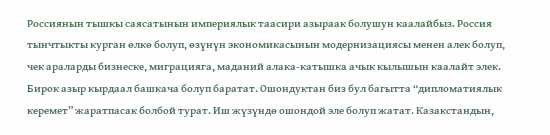Россиянын тышкы саясатынын империялык таасири азыраак болушун каалайбыз. Россия тынчтыкты курган өлкө болуп, өзүнүн экономикасынын модернизациясы менен алек болуп, чек араларды бизнеске, миграцияга, маданий алака-катышка ачык кылышын каалайт элек.
Бирок азыр кырдаал башкача болуп баратат. Ошондуктан биз бул багытта “дипломатиялык керемет” жаратпасак болбой турат. Иш жүзүндө ошондой эле болуп жатат. Казакстандын,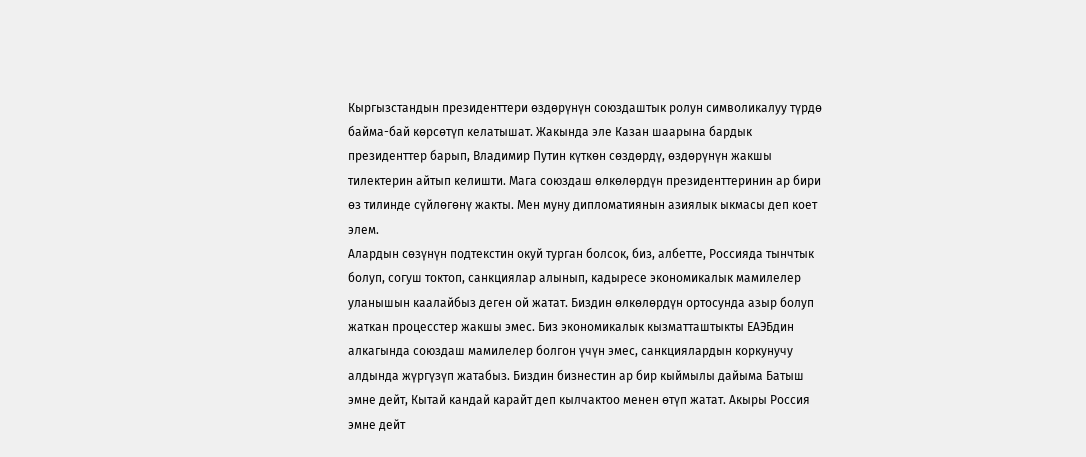Кыргызстандын президенттери өздөрүнүн союздаштык ролун символикалуу түрдө байма-бай көрсөтүп келатышат. Жакында эле Казан шаарына бардык президенттер барып, Владимир Путин күткөн сөздөрдү, өздөрүнүн жакшы тилектерин айтып келишти. Мага союздаш өлкөлөрдүн президенттеринин ар бири өз тилинде сүйлөгөнү жакты. Мен муну дипломатиянын азиялык ыкмасы деп коет элем.
Алардын сөзүнүн подтекстин окуй турган болсок, биз, албетте, Россияда тынчтык болуп, согуш токтоп, санкциялар алынып, кадыресе экономикалык мамилелер уланышын каалайбыз деген ой жатат. Биздин өлкөлөрдүн ортосунда азыр болуп жаткан процесстер жакшы эмес. Биз экономикалык кызматташтыкты ЕАЭБдин алкагында союздаш мамилелер болгон үчүн эмес, санкциялардын коркунучу алдында жүргүзүп жатабыз. Биздин бизнестин ар бир кыймылы дайыма Батыш эмне дейт, Кытай кандай карайт деп кылчактоо менен өтүп жатат. Акыры Россия эмне дейт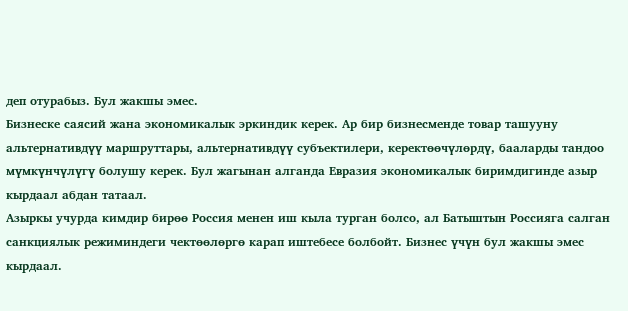деп отурабыз. Бул жакшы эмес.
Бизнеске саясий жана экономикалык эркиндик керек. Ар бир бизнесменде товар ташууну альтернативдүү маршруттары, альтернативдүү субъектилери, керектөөчүлөрдү, бааларды тандоо мүмкүнчүлүгү болушу керек. Бул жагынан алганда Евразия экономикалык биримдигинде азыр кырдаал абдан татаал.
Азыркы учурда кимдир бирөө Россия менен иш кыла турган болсо, ал Батыштын Россияга салган санкциялык режиминдеги чектөөлөргө карап иштебесе болбойт. Бизнес үчүн бул жакшы эмес кырдаал.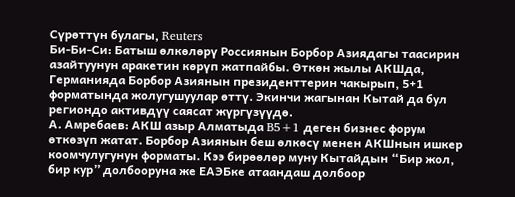Сүрөттүн булагы, Reuters
Би-Би-Си: Батыш өлкөлөрү Россиянын Борбор Азиядагы таасирин азайтуунун аракетин көрүп жатпайбы. Өткөн жылы АКШда, Германияда Борбор Азиянын президенттерин чакырып, 5+1 форматында жолугушуулар өттү. Экинчи жагынан Кытай да бул региондо активдүү саясат жүргүзүүдө.
А. Амребаев: АКШ азыр Алматыда B5+1 деген бизнес форум өткөзүп жатат. Борбор Азиянын беш өлкөсү менен АКШнын ишкер коомчулугунун форматы. Кээ бирөөлөр муну Кытайдын “Бир жол, бир кур” долбооруна же ЕАЭБке атаандаш долбоор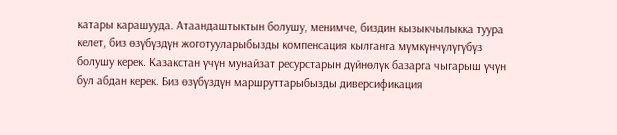катары карашууда. Атаандаштыктын болушу, менимче, биздин кызыкчылыкка туура келет, биз өзүбүздүн жоготууларыбызды компенсация кылганга мүмкүнчүлүгүбүз болушу керек. Казакстан үчүн мунайзат ресурстарын дүйнөлүк базарга чыгарыш үчүн бул абдан керек. Биз өзүбүздүн маршруттарыбызды диверсификация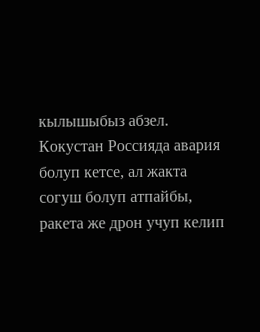кылышыбыз абзел.
Кокустан Россияда авария болуп кетсе, ал жакта согуш болуп атпайбы, ракета же дрон учуп келип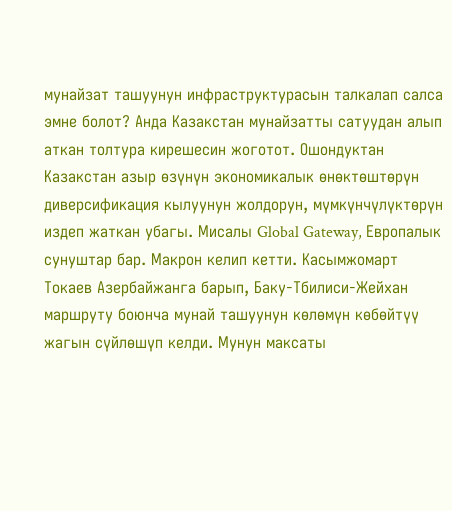мунайзат ташуунун инфраструктурасын талкалап салса эмне болот? Анда Казакстан мунайзатты сатуудан алып аткан толтура кирешесин жоготот. Ошондуктан Казакстан азыр өзүнүн экономикалык өнөктөштөрүн диверсификация кылуунун жолдорун, мүмкүнчүлүктөрүн издеп жаткан убагы. Мисалы Global Gateway, Европалык сунуштар бар. Макрон келип кетти. Касымжомарт Токаев Азербайжанга барып, Баку-Тбилиси-Жейхан маршруту боюнча мунай ташуунун көлөмүн көбөйтүү жагын сүйлөшүп келди. Мунун максаты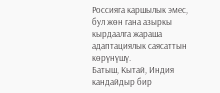Россияга каршылык эмес, бул жөн гана азыркы кырдаалга жараша адаптациялык саясаттын көрүнүшү.
Батыш, Кытай, Индия кандайдыр бир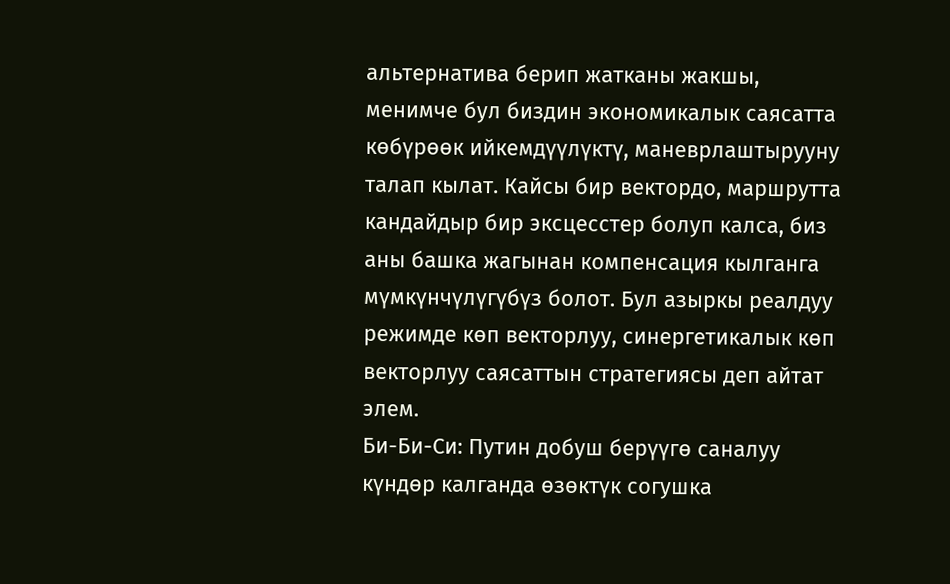альтернатива берип жатканы жакшы, менимче бул биздин экономикалык саясатта көбүрөөк ийкемдүүлүктү, маневрлаштырууну талап кылат. Кайсы бир вектордо, маршрутта кандайдыр бир эксцесстер болуп калса, биз аны башка жагынан компенсация кылганга мүмкүнчүлүгүбүз болот. Бул азыркы реалдуу режимде көп векторлуу, синергетикалык көп векторлуу саясаттын стратегиясы деп айтат элем.
Би-Би-Си: Путин добуш берүүгө саналуу күндөр калганда өзөктүк согушка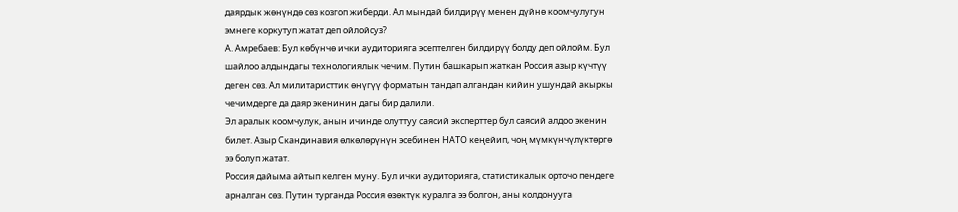даярдык жөнүндө сөз козгоп жиберди. Ал мындай билдирүү менен дүйнө коомчулугун эмнеге коркутуп жатат деп ойлойсуз?
А. Амребаев: Бул көбүнчө ички аудиторияга эсептелген билдирүү болду деп ойлойм. Бул шайлоо алдындагы технологиялык чечим. Путин башкарып жаткан Россия азыр күчтүү деген сөз. Ал милитаристтик өнүгүү форматын тандап алгандан кийин ушундай акыркы чечимдерге да даяр экенинин дагы бир далили.
Эл аралык коомчулук, анын ичинде олуттуу саясий эксперттер бул саясий алдоо экенин билет. Азыр Скандинавия өлкөлөрүнүн эсебинен НАТО кеңейип, чоң мүмкүнчүлүктөргө ээ болуп жатат.
Россия дайыма айтып келген муну. Бул ички аудиторияга, статистикалык орточо пендеге арналган сөз. Путин турганда Россия өзөктүк куралга ээ болгон, аны колдонууга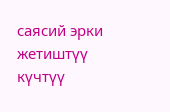саясий эрки жетиштүү күчтүү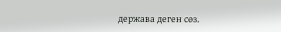держава деген сөз.